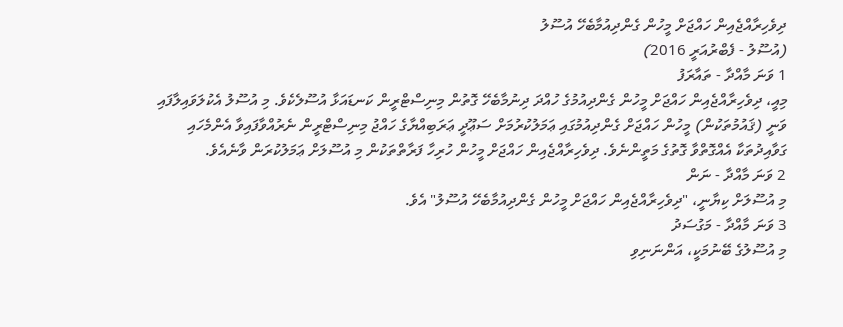ދިވެހިރާއްޖެއިން ހައްޖަށް މީހުން ގެންދިއުމާބެހޭ އުސޫލު
(އުސޫލު - ފެބްރުއަރީ 2016)
1 ވަނަ މާއްދާ - ތައާރަފު
މިއީ، ދިވެހިރާއްޖެއިން ހައްޖަށް މީހުން ގެންދިއުމުގެ ހުއްދަ ދިނުމާބެހޭ ގޮތުން މިނިސްޓްރީން ކަނޑައަޅާ އުސޫލެކެވެ. މި އުސޫލު އެކުލަވައިލާފައި ވަނީ (ޤައުމުތަކުން) މީހުން ހައްޖަށް ގެންދިއުމުގައި ޢަމަލުކުރުމަށް ސަޢޫދީ ޢަރަބިއްޔާގެ ހައްޖު މިނިސްޓްރީން ނެރުއްވާފައިވާ އެންމެހައި ގަވާއިދުތަކާ އެއްގޮތްވާ ގޮތުގެ މަތީންނެވެ. ދިވެހިރާއްޖެއިން ހައްޖަށް މީހުން ހުރިހާ ފަރާތްތަކުން މި އުސޫލަށް ޢަމަލުކުރަން ވާނެއެވެ.
2 ވަނަ މާއްދާ - ނަން
މި އުސޫލަށް ކިޔާނީ، "ދިވެހިރާއްޖެއިން ހައްޖަށް މީހުން ގެންދިއުމާބެހޭ އުސޫލު" އެވެ.
3 ވަނަ މާއްދާ - މަގުސަދު
މި އުސޫލުގެ ބޭނުމަކީ، އަންނަނިވި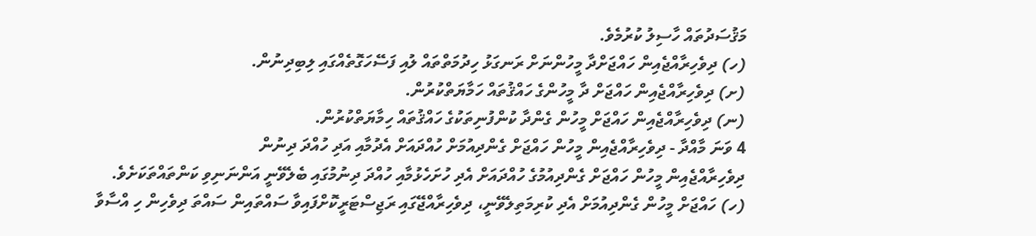މަޤުސަދުތައް ހާސިލު ކުރުމެވެ.
(ހ) ދިވެހިރާއްޖެއިން ހައްޖަށްދާ މީހުންނަށް ރަނގަޅު ހިދުމަތްތައް ލުއި ފަސޭހަގޮތެއްގައި ލިބިދިނުން.
(ށ) ދިވެހިރާއްޖެއިން ހައްޖަށް ދާ މީހުންގެ ހައްޤުތައް ހަމާޔަތްކުރުން.
(ނ) ދިވެހިރާއްޖެއިން ހައްޖަށް މީހުން ގެންދާ ކުންފުނިތަކުގެ ހައްޤުތައް ހިމާޔަތްކުރުން.
4 ވަނަ މާއްދާ - ދިވެހިރާއްޖެއިން މީހުން ހައްޖަށް ގެންދިއުމަށް ހުއްދައަށް އެދުމާއި އަދި ހުއްދަ ދިނުން
ދިވެހިރާއްޖެއިން މީހުން ހައްޖަށް ގެންދިއުމުގެ ހުއްދައަށް އެދި ހުށަހެޅުމާއި ހުއްދަ ދިނުމުގައި ބެލެވޭނީ އަންނަނިވި ކަންތައްތަކަށެވެ.
(ހ) ހައްޖަށް މީހުން ގެންދިއުމަށް އެދި ކުރިމަތިލެވޭނީ، ދިވެހިރާއްޖޭގައި ރަޖިސްޓަރީކޮށްފައިވާ ސައްތައިން ސައްތަ ދިވެހިން ހި އްސާވާ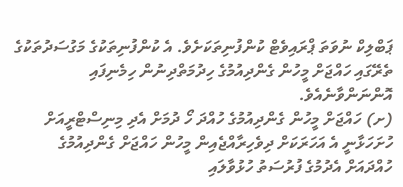ޕަބްލިކް ނުވަތަ ޕްރައިވެޓް ކުންފުނިތަކަށެވެ. އެ ކުންފުނިތަކުގެ މަގުސަދުތަކުގެ ތެރޭގައި ހައްޖަށް މީހުން ގެންދިއުމުގެ ހިދުމަތްދިނުން ހިމެނިފައި އޮންނަންވާނެއެވެ.
(ށ) ހައްޖަށް މީހުން ގެންދިއުމުގެ ހުއްދަ ހޯ ދުމަށް އެދި މިނިސްޓްރީއަށް ހުށަހަޅާނީ އެ އަހަރަކަށް ދިވެހިރާއްޖެއިން މީހުން ހައްޖަށް ގެންދިއުމުގެ ހުއްދައަށް އެދުމުގެ ފުރުސަތު ހުޅުވާލައި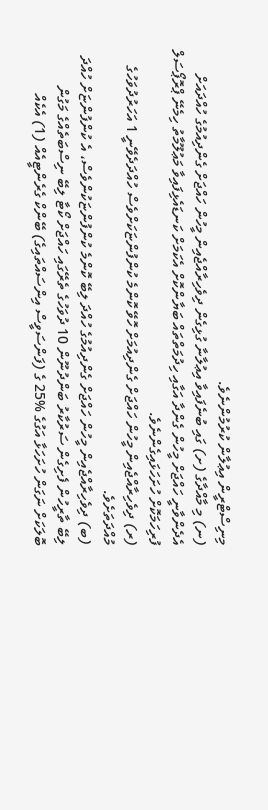މިނިސްޓްރީން އިޢުލާން ކުރުމުންނެވެ.
(ނ) މި މާއްދާގެ (ށ) ގައި ބުނެފައިވާ އިޢުލާނާ ގުޅިގެން ދިވެހިރާއްޖެއިން މީހުން ހައްޖަށް ގެންދިއުމުގެ ހުއްދައަށް އެދެންވާނީ ހައްޖަށް މީހުން ގެންދާ އަގާއި ހިދުމަތްތައް ބަޔާންކޮށް އެކަމަށް ކަނޑައެޅިފައިވާ މަޢުލޫމާތު ހިމެނޭ ޕްރޮޕޯސަލް ފުރިހަމަކޮށް ހުށަހަޅައިގެންނެވެ.
(ރ) ދިވެހިރާއްޖެއިން މީހުން ހައްޖަށް ގެންދިއުމަށް ހޮވޭ ކޮންމެ ކުންފުންޏަކަށްވެސް ހުއްދަދެވޭނީ 1 އަހަރުދުވަހުގެ މުއްދަތަށެވެ.
(ބ) ދިވެހިރާއްޖެއިން މީހުން ހައްޖަށް ގެންދިއުމުގެ ހުއްދަ ލިބޭ ކޮންމެ ކުންފުންޏަކުންވެސް، އެ ކުންފުންޏަށް ހުއްދަ ލިބޭ ތާރީހުން ފެށިގެން ސަރުކާރު ބަންދުނޫން 10 ދުވަހުގެ ތެރޭގައި ހައްޖަށް ކޯޓާ ލިބޭ ނިސްބަތެއްގެ މަގުން ބޮލަކަށް ނަގަން ހުށަހަޅާ އަގުގެ %25 ގެ (ފަންސަވީސް އިންސައްތައިގެ) ބޭންކް ގެރެންޓީއެއް (1) އެކެއް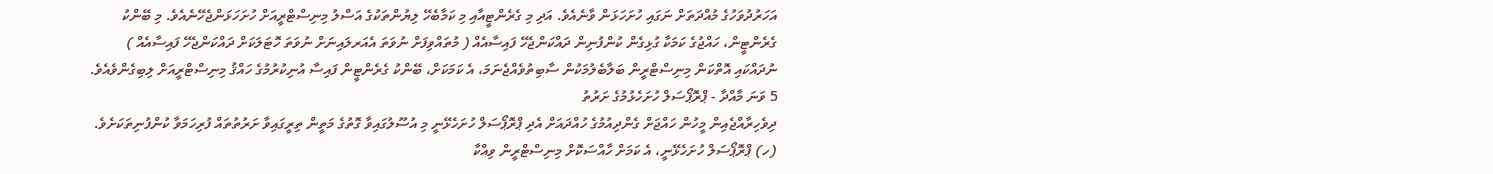އަހަރުދުވަހުގެ މުއްދަތަށް ނަގައި ހުށަހަޅަން ވާނެއެވެ. އަދި މި ގެރެންޓީއާއި މި ކަމާބެހޭ ލިޔުންތަކުގެ އަސްލު މިނިސްޓްރީއަށް ހުށަހަޅަންޖެހޭނެއެވެ. މި ބޭންކު ގެރެންޓީން، ހައްޖުގެ ކަމަކާ ގުޅިގެން ކުންފުނިން ދައްކަންޖެހޭ ފައިސާއެއް ( މުތައްވިފަށް ނުވަތަ އެއަރލައިނަށް ނުވަތަ ހޮޓަލަކަށް ދައްކަންޖެހޭ ފައިސާއެއް ) ނުދައްކައި އޮތްކަން މިނިސްޓްރީން ބަލާބެލުމަކުން ސާބިތުވެއްޖެނަމަ، އެ ކަމަކަށް، ބޭންކު ގެރެންޓީން ފައިސާ އުނިކުރުމުގެ ހައްޤު މިނިސްޓްރީއަށް ލިބިގެންވެއެވެ.
5 ވަނަ މާއްދާ - ޕްރޮޕޯސަލް ހުށަހެޅުމުގެ ށަރުތު
ދިވެހިރާއްޖެއިން މީހުން ހައްޖަށް ގެންދިއުމުގެ ހުއްދައަށް އެދި ޕްރޮޕޯސަލް ހުށަހެޅޭނީ މި އުސޫލުގައިވާ ގޮތުގެ މަތީން ތިރީގައިވާ ށަރުތުތައް ފުރިހަމަވާ ކުންފުނިތަކަށެވެ.
(ހ) ޕްރޮޕޯސަލް ހުށަހެޅޭނީ، އެ ކަމަށް ހާއްސަކޮށް މިނިސްޓްރީން ވިއްކާ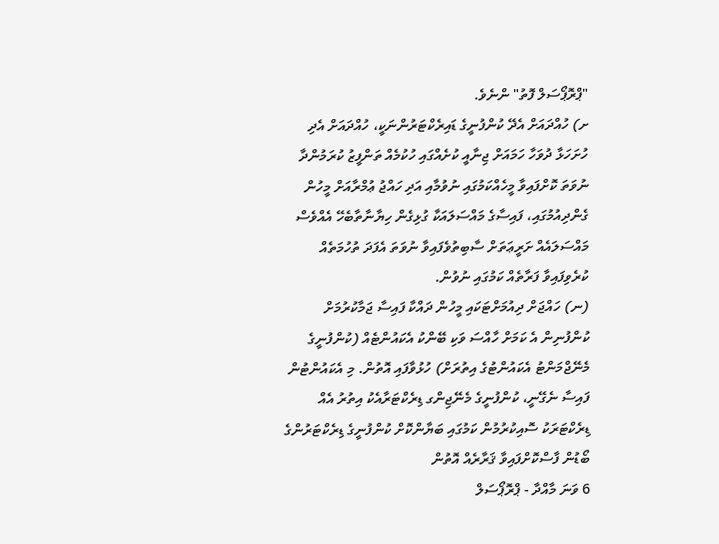"ޕްރޮޕޯސަލް ފޮތު" ންނެވެ.
ށ) ހުއްދައަށް އެދޭ ކުންފުނީގެ ޑައިރެކްޓަރުންނަކީ، ހުއްދައަށް އެދި ހުށަހަޅާ ދުވަހާ ހަމައަށް ޖިނާއީ ކުށެއްގައި ހުކުމެއް ތަންފީޒު ކުރަމުންދާ ނުވަތަ ކޮށްފައިވާ މީހެއްކަމުގައި ނުވުމާއި އަދި ހައްޖު ޢުމްރާއަށް މީހުން ގެންދިއުމުގައި، ފައިސާގެ މައްސަލައަކާ ގުޅިގެން ހިޔާނާތާބެހޭ އެއްވެސް މައްސަލައެއް ށަރީޢަތަށް ސާބިތުވެފައިވާ ނުވަތަ އެފަދަ ތުހުމަތެއް ކުރެވިފައިވާ ފަރާތެއް ކަމުގައި ނުވުން.
(ނ) ހައްޖަށް ދިއުމަށްޓަކައި މީހުން ދައްކާ ފައިސާ ޖަމާކުރުމަށް ކުންފުނިން އެ ކަމަށް ހާއްސަ ވަކި ބޭންކު އެކައުންޓެއް (ކުންފުނީގެ މެނޭޖްމަންޓު އެކައުންޓުގެ އިތުރަށް) ހުޅުވާފައި އޮތުން. މި އެކައުންޓުން ފައިސާ ނެގޭނީ، ކުންފުނީގެ މެނޭޖިންގ ޑިރެކްޓަރާއެކު އިތުރު އެއް ޑިރެކްޓަރަކު ސޮއިކުރުމުން ކަމުގައި ބަޔާންކޮށް ކުންފުނީގެ ޑިރެކްޓަރުންގެ ބޯޑުން ފާސްކޮށްފައިވާ ޤަރާރެއް އޮތުން
6 ވަނަ މާއްދާ - ޕްރޮޕޯސަލް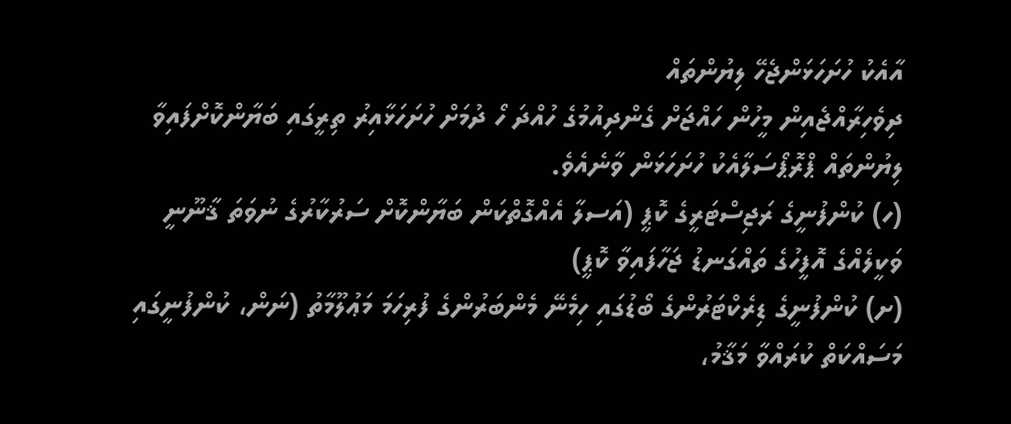އާއެކު ހުށަހަޅަންޖެހޭ ލިޔުންތައް
ދިވެހިރާއްޖެއިން މީހުން ހައްޖަށް ގެންދިއުމުގެ ހުއްދަ ހޯ ދުމަށް ހުށަހަޅާއިރު ތިރީގައި ބަޔާންކޮށްފައިވާ ލިޔުންތައް ޕްރޮޕޯސަލާއެކު ހުށަހަޅަން ވާނެއެވެ.
(ހ) ކުންފުނީގެ ރަޖިސްޓަރީގެ ކޮޕީ (އަސލާ އެއްގޮތްކަން ބަޔާންކޮށް ސަރުކާރުގެ ނުވަތަ ޤާނޫނީ ވަކީލެއްގެ އޮފީހުގެ ތައްގަނޑު ޖަހާފައިވާ ކޮޕީ)
(ށ) ކުންފުނީގެ ޑިރެކްޓަރުންގެ ބޯޑުގައި ހިމެނޭ މެންބަރުންގެ ފުރިހަމަ މަޢުލޫމާތު (ނަން، ކުންފުނީގައި މަސައްކަތް ކުރައްވާ މަޤާމު،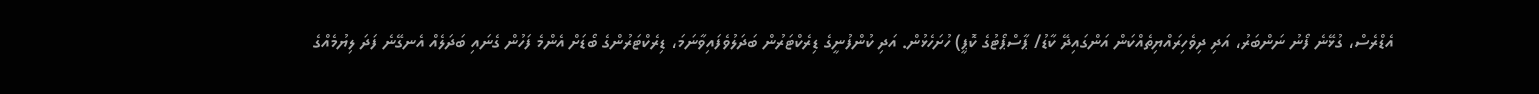އެޑްރެސް، ގުޅޭނެ ފޯނު ނަންބަރު، އަދި ދިވެހިރައްޔިތެއްކަން އަންގައިދޭ ކާޑު/ ޕާސްޕޯޓުގެ ކޮޕީ) ހުށަހެޅުން. އަދި ކުންފުނީގެ ޑިރެކްޓަރުން ބަދަލުވެފައިވާނަމަ، ޑިރެކްޓަރުންގެ ބޯޑަށް އެންމެ ފަހުން ގެނައި ބަދަލެއް އެނގޭނެ ފަދަ ލިޔުމެއްގެ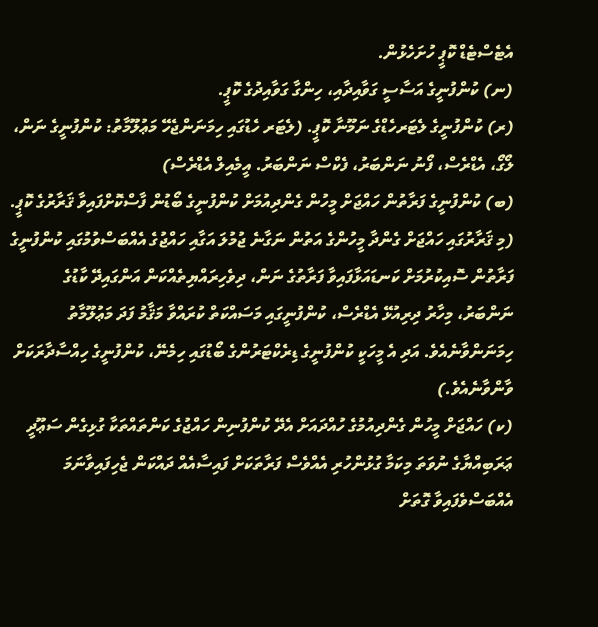އެޓެސްޓެޑް ކޮޕީ ހުށަހެޅުން.
(ނ) ކުންފުނީގެ އަސާސީ ގަވާއިދާއި، ހިންގާ ގަވާއިދުގެ ކޮޕީ.
(ރ) ކުންފުނީގެ ލެޓަރހެޑްގެ ނަމޫނާ ކޮޕީ. (ލެޓަރ ހެޑުގައި ހިމަނަންޖެހޭ މަޢުލޫމާތު: ކުންފުނީގެ ނަން، ލޯގޯ، އެޑްރެސް، ފޯނު ނަންބަރު، ފެކްސް ނަންބަރު. އީމެއިލް އެޑްރެސް)
(ބ) ކުންފުނީގެ ފަރާތުން ހައްޖަށް މީހުން ގެންދިއުމަށް ކުންފުނީގެ ބޯޑުން ފާސްކޮށްފައިވާ ޤަރާރުގެ ކޮޕީ. (މި ޤަރާރުގައި ހައްޖަށް ގެންދާ މީހުންގެ އަތުން ނަގާނެ ޖުމުލަ އަގާއި ހައްޖުގެ އެއްބަސްވުމުގައި ކުންފުނީގެ ފަރާތުން ސޮއިކުރުމަށް ކަނޑައަޅާފައިވާ ފަރާތުގެ ނަން، ދިވެހިރައްޔިތެއްކަން އަންގައިދޭ ކާޑުގެ ނަންބަރު، މިހާރު ދިރިއުޅޭ އެޑްރެސް، ކުންފުނީގައި މަސައްކަތް ކުރައްވާ މަޤާމު ފަދަ މަޢުލޫމާތު ހިމަނަންވާނެއެވެ. އަދި އެ މީހަކީ ކުންފުނީގެ ޑިރެކްޓަރުންގެ ބޯޑުގައި ހިމެނޭ، ކުންފުނީގެ ހިއްސާދާރަކަށް ވާންވާނެއެވެ.)
(ކ) ހައްޖަށް މީހުން ގެންދިއުމުގެ ހުއްދައަށް އެދޭ ކުންފުނިން ހައްޖުގެ ކަންތައްތަކާ ގުޅިގެން ސަޢޫދީ ޢަރަބިއްޔާގެ ނުވަތަ މިކަމާ ގުޅުންހުރި އެއްވެސް ފަރާތަކަށް ފައިސާއެއް ދައްކަން ޖެހިފައިވާނަމަ އެއްބަސްވެފައިވާ ގޮތަށް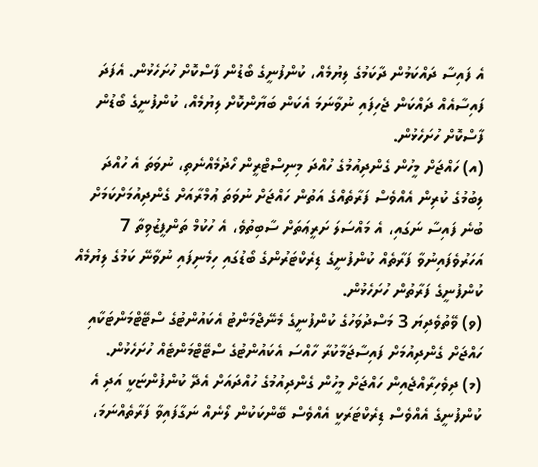އެ ފައިސާ ދައްކަމުން ދާކަމުގެ ލިޔުމެއް، ކުންފުނީގެ ބޯޑުން ފާސްކޮށް ހުށަހެޅުން. އެފަދަ ފައިސާއެއް ދައްކަން ޖެހިފައި ނުވާނަމަ އެކަން ބަޔާންކޮށް ލިޔުމެއް، ކުންފުނީގެ ބޯޑުން ފާސްކޮށް ހުށަހެޅުން.
(އ) ހައްޖަށް މީހުން ގެންދިއުމުގެ ހުއްދަ މިނިސްޓްރީން ހޯދުމެއްނެތި، ނުވަތަ އެ ހުއްދަ ލިބުމުގެ ކުރިން އެއްވެސް ފަރާތެއްގެ އަތުން ހައްޖަށް ނުވަތަ ޢުމްރާއަށް ގެންދިއުމަށްކަމަށް ބުނެ ފައިސާ ނަގައި، އެ މައްސަލަ ށަރީޢަތަށް ސާބިތުވެ، އެ ހުކުމް ތަންފީޒުވިތާ 7 އަހަރުވެފައިނުވާ ފަރާތެއް ކުންފުނީގެ ޑިރެކްޓަރުންގެ ބޯޑުގައި ހިމެނިފައި ނުވާނޭ ކަމުގެ ލިޔުމެއް ކުންފުނީގެ ފަރާތުން ހުށަހެޅުން.
(ވ) ވޭތުވެދިޔަ 3 މަސްދުވަހުގެ ކުންފުނީގެ މެނޭޖްމަންޓު އެކައުންޓުގެ ސްޓޭޓްމަންޓަކާއި ހައްޖަށް ގެންދިއުމަށް ފައިސާޖަމާކުރާ ހާއްސަ އެކައުންޓުގެ ސްޓޭޓްމަންޓެއް ހުށަހެޅުން.
(މ) ދިވެހިރާއްޖެއިން ހައްޖަށް މީހުން ގެންދިއުމުގެ ހުއްދައަށް އެދޭ ކުންފުންޏަކީ އަދި އެ ކުންފުނީގެ އެއްވެސް ޑިރެކްޓަރަކީ އެއްވެސް ބޭންކަކުން ލޯނެއް ނަގާފައިވާ ފަރާތެއްނަމަ،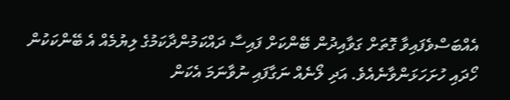އެއްބަސްވެފައިވާ ގޮތަށް ގަވާއިދުން ބޭންކަށް ފައިސާ ދައްކަމުންދާކަމުގެ ލިޔުމެއް އެ ބޭންކަކުން ހޯދައި ހުށަހަޅަންވާނެއެވެ. އަދި ލޯނެއް ނަގާފައި ނުވާނަމަ އެކަން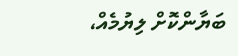ބަޔާންކޮށް ލިޔުމެއް،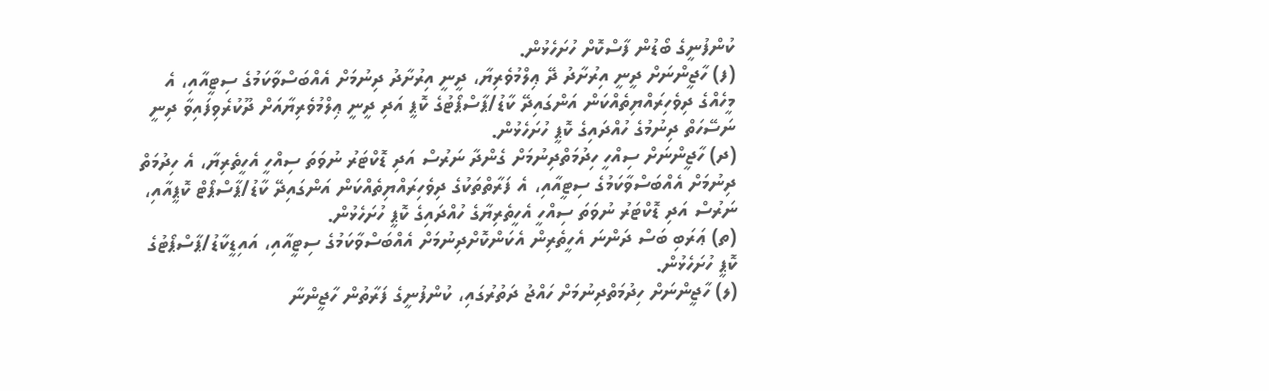ކުންފުނީގެ ބޯޑުން ފާސްކޮށް ހުށަހެޅުން.
(ފ) ހާޖީންނަށް ދީނީ އިރުށާދު ދޭ ޢިލްމުވެރިޔާ، ދީނީ އިރުށާދު ދިނުމަށް އެއްބަސްވާކަމުގެ ސިޓީއާއި، އެ މީހެއްގެ ދިވެހިރައްޔިތެއްކަން އަންގައިދޭ ކާޑު/ޕާސްޕޯޓުގެ ކޮޕީ އަދި ދީނީ ޢިލްމުވެރިޔާއަށް ދޫކުރެވިފައިވާ ދިނީ ނަސޭހަތް ދިނުމުގެ ހުއްދައިގެ ކޮޕީ ހުށަހެޅުން.
(ދ) ހާޖީންނަށް ސިއްހީ ހިދުމަތްދިނުމަށް ގެންދާ ނަރުސް އަދި ޑޮކްޓަރު ނުވަތަ ސިއްހީ އެހީތެރިޔާ، އެ ހިދުމަތް ދިނުމަށް އެއްބަސްވާކަމުގެ ސިޓީއާއި، އެ ފަރާތްތަކުގެ ދިވެހިރައްޔިތެއްކަން އަންގައިދޭ ކާޑު/ޕާސްޕޯޓް ކޮޕީއާއި، ނަރުސް އަދި ޑޮކްޓަރު ނުވަތަ ސިއްހީ އެހީތެރިޔާގެ ހުއްދައިގެ ކޮޕީ ހުށަހެޅުން.
(ތ) ޢަރަބި ބަސް ދަންނަ އެހީތެރިން އެކަންކޮށްދިނުމަށް އެއްބަސްވާކަމުގެ ސިޓީއާއި، އައިޑީކާޑު/ޕާސްޕޯޓުގެ ކޮޕީ ހުށަހެޅުން.
(ލ) ހާޖީންނަށް ހިދުމަތްދިނުމަށް ހައްޖު ދަތުރުގައި، ކުންފުނީގެ ފަރާތުން ހާޖީންނާ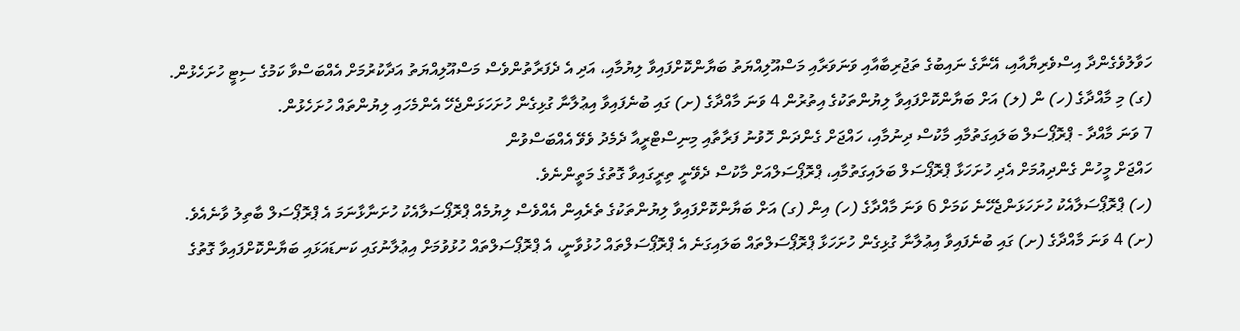ހަވާލުވެގެންދާ އިސްވެރިޔާއާއި، އޭނާގެ ނައިބުގެ ތަޖުރިބާއާއި ވަނަވަރާއި މަސްއޫލިއްޔަތު ބަޔާންކޮށްފައިވާ ލިޔުމާއި، އަދި އެ ދެފަރާތުންވެސް މަސްއޫލިއްޔަތު އަދާކުރުމަށް އެއްބަސްވާ ކަމުގެ ސިޓީ ހުށަހެޅުން.
(ގ) މި މާއްދާގެ (ހ) ން (ލ) އަށް ބަޔާންކޮށްފައިވާ ލިޔުންތަކުގެ އިތުރުން 4 ވަނަ މާއްދާގެ (ށ) ގައި ބުނެފައިވާ އިޢުލާނާ ގުޅިގެން ހުށަހަޅަންޖެހޭ އެންމެހައި ލިޔުންތައް ހުށަހެޅުން.
7 ވަނަ މާއްދާ - ޕްރޮޕޯސަލް ބަލައިގަތުމާއި މާކުސް ދިނުމާއި، ހައްޖަށް ގެންދަން ހޮވުނު ފަރާތާއި މިނިސްޓްރީއާ ދެމެދު ވެވޭ އެއްބަސްވުން
ހައްޖަށް މީހުން ގެންދިއުމަށް އެދި ހުށަހަޅާ ޕްރޮޕޯސަލް ބަލައިގަތުމާއި، ޕްރޮޕޯސަލްއަށް މާކުސް ދެވޭނީ ތިރީގައިވާ ގޮތުގެ މަތީންނެވެ.
(ހ) ޕްރޮޕޯސަލާއެކު ހުށަހަޅަންޖެހޭނެ ކަމަށް 6 ވަނަ މާއްދާގެ (ހ) އިން (ގ) އަށް ބަޔާންކޮށްފައިވާ ލިޔުންތަކުގެ ތެރެއިން އެއްވެސް ލިޔުމެއް ޕްރޮޕޯސަލާއެކު ހުށަނާޅާނަމަ އެ ޕްރޮޕޯސަލް ބާތިލު ވާނެއެވެ.
(ށ) 4 ވަނަ މާއްދާގެ (ށ) ގައި ބުނެފައިވާ އިޢުލާނާ ގުޅިގެން ހުށަހަޅާ ޕްރޮޕޯސަލްތައް ބަލައިގަނެ އެ ޕްރޮޕޯސަލްތައް ހުޅުވާނީ، އެ ޕްރޮޕޯސަލްތައް ހުޅުވުމަށް އިޢުލާނުގައި ކަނޑައަޅައި ބަޔާންކޮށްފައިވާ ގޮތުގެ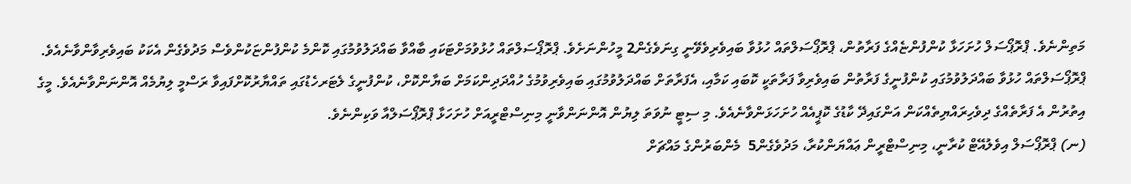މަތިންނެވެ. ޕްރޮޕޯސަލް ހުށަހަޅާ ކުންފުންޏެއްގެ ފަރާތުން، ޕްރޮޕޯސަލްތައް ހުޅުވާ ބައިވެރިވެވޭނީ ގިނަވެގެން2 މީހުންނަށެވެ. ޕްރޮޕޯސަލްތައް ހުޅުވުމަށްޓަކައި ބާއްވާ ބައްދަލުވުމުގައި ކޮންމެ ކުންފުންޏަކުންވެސް މަދުވެގެން އެކަކު ބައިވެރިވާންވާނެއެވެ. ޕްރޮޕޯސަލްތައް ހުޅުވާ ބައްދަލުވުމުގައި ކުންފުނީގެ ފަރާތުން ބައިވެރިވާ ފަރާތަކީ ކޮބައި ކަމާއި، އެފަރާތަށް ބައްދަލުވުމުގައި ބައިވެރިވުމުގެ ހުއްދަދިންކަމަށް ބަޔާންކޮށް، ކުންފުނީގެ ލެޓަރހެޑުގައި ތައްޔާރުކޮށްފައިވާ ރަސްމީ ލިޔުމެއް އޮންނަންވާނެއެވެ. މީގެ އިތުރުން އެ ފަރާތެއްގެ ދިވެހިރައްޔިތެއްކަން އަންގައިދޭ ކާޑުގެ ކޮޕީއެއް ހުށަހަޅަންވާނެއެވެ. މި ސިޓީ ނުވަތަ ލިޔުން އޮންނަންވާނީ މިނިސްޓްރީއަށް ހުށަހަޅާ ޕްރޮޕޯސަލްއާ ވަކިންނެވެ.
(ނ) ޕްރޮޕޯސަލް އިވެލުއޭޓް ކުރާނީ، މިނިސްޓްރީން ޢައްޔަންކުރާ، މަދުވެގެން5  މެންބަރުންގެ މައްޗަށް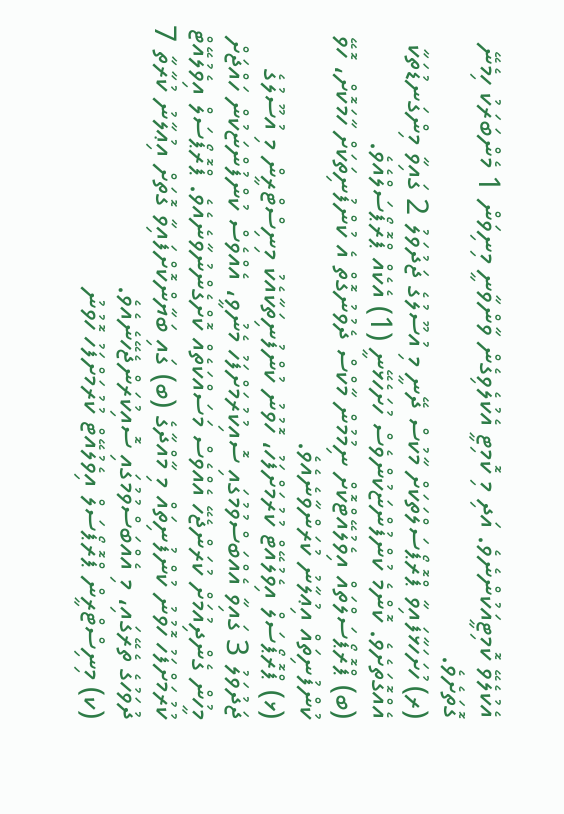އެކުލެވޭ ކޮމިޓީއަކުންނެވެ. އަދި މި ކޮމިޓީ އެކުލެވިގެން ވާންވާނީ މިނިވަން 1 މެންބަރަކު ހިމެނޭ ގޮތަށެވެ.
(ރ) ހުށަހަޅާފައިވާ ޕްރޮޕޯސަލްތަކަށް މާކުސް ދޭނީ މި އުސޫލުގެ ޖަދުވަލު 2 ގައިވާ މިންގަނޑުތަކާ އެއްގޮތަށެވެ. ކޮންމެ ކުންފުންޏަކުންވެސް ހުށަހެޅޭނީ (1) އެކެއް ޕްރޮޕޯސަލްއެވެ.
(ބ) ޕްރޮޕޯސަލްތައް އިވެލުއޭޓްކޮށް ނިމުމުން މާކްސް ދެވުނުގޮތް އެ ކުންފުނިތަކަށް ހާމަކޮށް، ހޮވޭ ކުންފުނިތައް އިޢުލާނު ކުރަންވާނެއެވެ.
(ޅ) ޕްރޮޕޯސަލް އިވެލުއޭޓް ކުރުމަށްފަހު، ހޮވުނު ކުންފުނިތަކާއެކު މިނިސްޓްރީން މި އުސޫލުގެ ޖަދުވަލު 3 ގައިވާ އެއްބަސްވުމުގައި ސޮއިކުރުމަށްފަހު މެނުވީ، އެއްވެސް ކުންފުންޏަކުން ހައްޖަށް މީހުން ގެންދިއުމަށް ކުރަންޖެހޭ އެއްވެސް މަސައްކަތެއް ކޮށްގެންނުވާނެއެވެ. ޕްރޮޕޯސަލް އިވެލުއޭޓް ކުރުމަށްފަހު ހޮވުނު ކުންފުނިތައް މި މާއްދާގެ (ބ) ގައި ބަޔާންކޮށްފައިވާ ގޮތަށް އިޢުލާނު ކުރާތާ 7 ދުވަހުގެ ތެރޭގައި، މި އެއްބަސްވުމުގައި ސޮއިކުރަންޖެހޭނެއެވެ.
(ކ) މިނިސްޓްރީން ޕްރޮޕޯސަލް އިވެލުއޭޓް ކުރުމަށްފަހު ހޮވުނު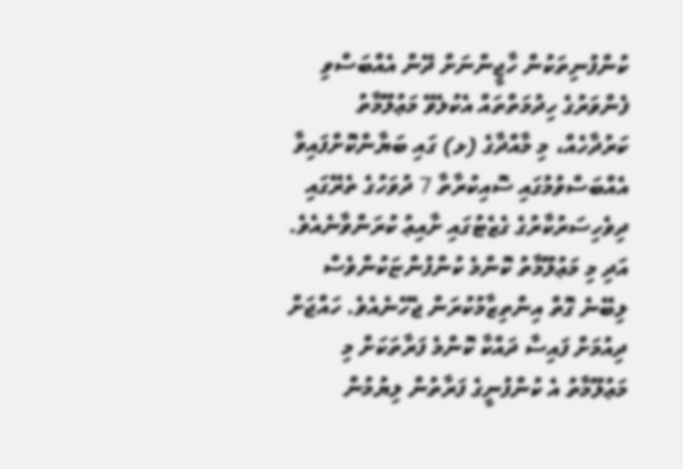ކުންފުނިތަކުން ހާޖީންނަށް ދޭން އެއްބަސްވި ފެންވަރުގެ ހިދުމަތްތައް އެކުލެވޭ މަޢުލޫމާތު ކަރުދާހެއް، މި މާއްދާގެ (ޅ) ގައި ބަޔާންކޮށްފައިވާ އެއްބަސްވުމުގައި ސޮއިކުރާތާ 7 ދުވަހުގެ ތެރޭގައި ދިވެހިސަރުކާރުގެ ގެޒެޓުގައި ށާއިޢު ކުރަންވާނެއެވެ. އަދި މި މަޢުލޫމާތު ކޮންމެ ކުންފުންޏަކުންވެސް ލިބޭނެ ގޮތް އިންތިޒާމުކުރަން ޖެހޭނެއެވެ. ހައްޖަށް ދިއުމަށް ފައިސާ ދައްކާ ކޮންމެ ފަރާތަކަށް މި މަޢުލޫމާތު އެ ކުންފުނީގެ ފަރާތުން ލިޔުމުން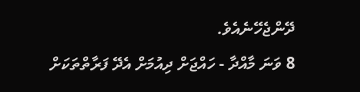ދޭންޖެހޭނެއެވެ.
8 ވަނަ މާއްދާ - ހައްޖަށް ދިއުމަށް އެދޭ ފަރާތްތަކަށް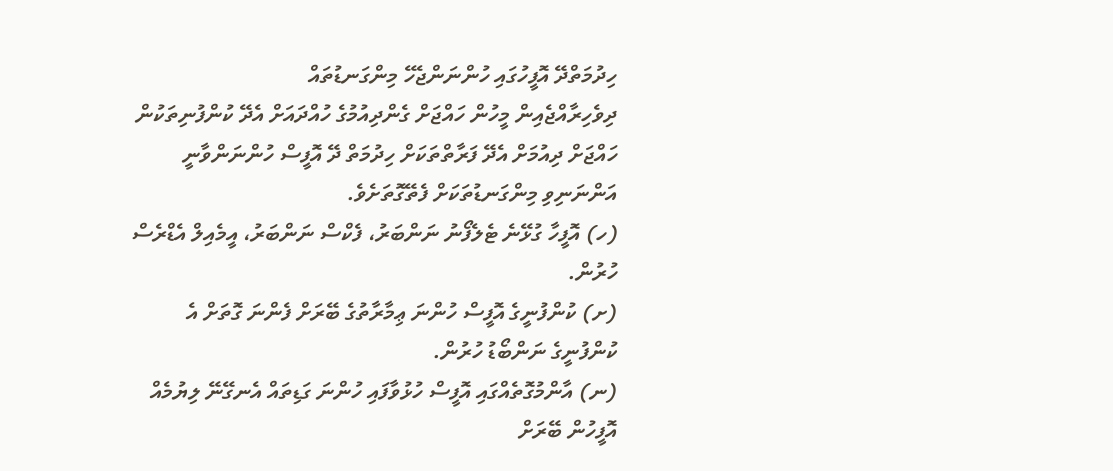ހިދުމަތްދޭ އޮފީހުގައި ހުންނަންޖެހޭ މިންގަނޑުތައް
ދިވެހިރާއްޖެއިން މީހުން ހައްޖަށް ގެންދިއުމުގެ ހުއްދައަށް އެދޭ ކުންފުނިތަކުން ހައްޖަށް ދިއުމަށް އެދޭ ފަރާތްތަކަށް ހިދުމަތް ދޭ އޮފީސް ހުންނަންވާނީ އަންނަނިވި މިންގަނޑުތަކަށް ފެތޭގޮތަށެވެ.
(ހ) އޮފީހާ ގުޅޭނެ ޓެލެފޯނު ނަންބަރު، ފެކްސް ނަންބަރު، އީމެއިލް އެޑްރެސް ހުރުން.
(ށ) ކުންފުނީގެ އޮފީސް ހުންނަ ޢިމާރާތުގެ ބޭރަށް ފެންނަ ގޮތަށް އެ ކުންފުނީގެ ނަންބޯޑު ހުރުން.
(ނ) އާންމުގޮތެއްގައި އޮފީސް ހުޅުވާފައި ހުންނަ ގަޑިތައް އެނގޭނޭ ލިޔުމެއް އޮފީހުން ބޭރަށް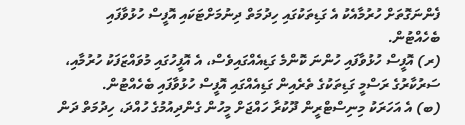ފެންނަގޮތަށް ހުރުމާއެކު އެ ގަޑިތަކުގައި ހިދުމަތް ދިނުމަށްޓަކައި އޮފީސް ހުޅުވާފައި ބެހެއްޓުން.
(ރ) އޮފީސް ހުޅުވާފައި ހުންނަ ކޮންމެ ގަޑިއެއްގައިވެސް، އެ އޮފީހުގައި މުވައްޒަފަކު ހުރުމާއި، ސަރުކާރުގެ ރަސްމީ ގަޑިތަކުގެ ތެރެއިން ގަޑިއެއްގައި އޮފީސް ހުޅުވާފައި ބެހެއްޓުން.
(ބ) އެ އަހަރަކު މިނިސްޓްރީން ދޫކުރާ ހައްޖަށް މީހުން ގެންދިއުމުގެ ހުއްދަ، ހިދުމަތް ދަން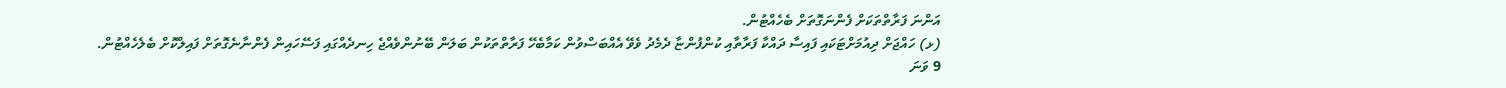އަންނަ ފަރާތްތަކަށް ފެންނަގޮތަށް ބެހެއްޓުން.
(ޅ) ހައްޖަށް ދިއުމަށްޓަކައި ފައިސާ ދައްކާ ފަރާތާއި ކުންފުންޏާ ދެމެދު ވެވޭ އެއްބަސްވުން ކަމާބެހޭ ފަރާތްތަކުން ބަލަން ބޭނުންވެއްޖެ ހިނދެއްގައި ފަސޭހައިން ފެންނާނެގޮތަށް ފައިލްކޮށް ބެލެހެއްޓުން.
9 ވަނަ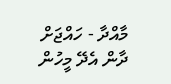މާއްދާ - ހައްޖަށް ދާން އެދޭ މީހުން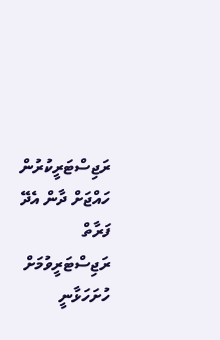ރަޖިސްޓަރީކުރުން
ހައްޖަށް ދާން އެދޭ ފަރާތް ރަޖިސްޓަރީވުމަށް ހުށަހަޅާނީ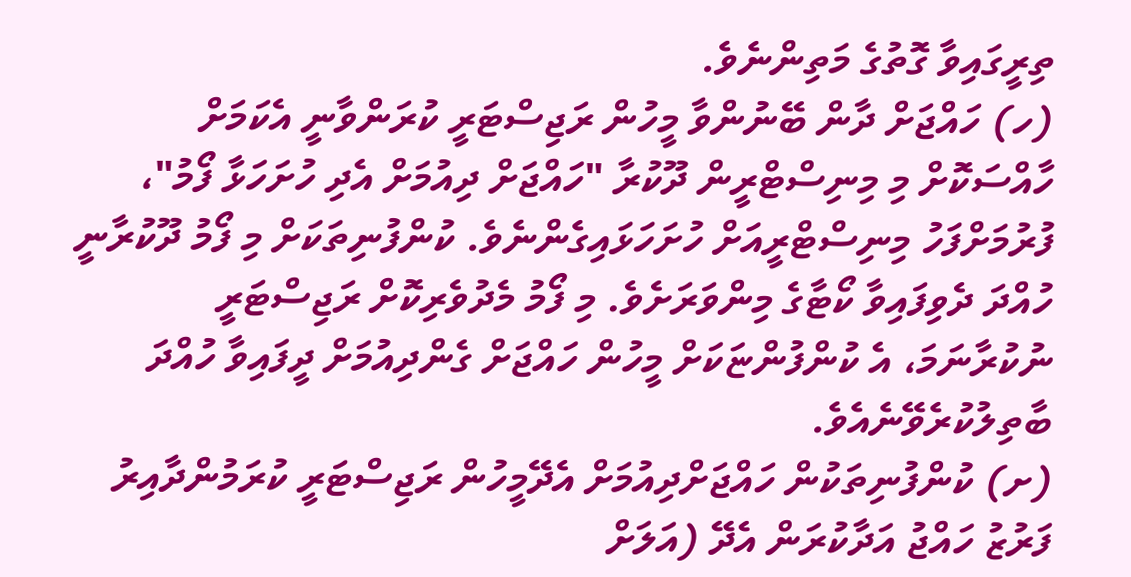ތިރީގައިވާ ގޮތުގެ މަތިންނެވެ.
(ހ) ހައްޖަށް ދާން ބޭނުންވާ މީހުން ރަޖިސްޓަރީ ކުރަންވާނީ އެކަމަށް ހާއްސަކޮށް މި މިނިސްޓްރީން ދޫކުރާ "ހައްޖަށް ދިއުމަށް އެދި ހުށަހަޅާ ފޯމު"، ފުރުމަށްފަހު މިނިސްޓްރީއަށް ހުށަހަޅައިގެންނެވެ. ކުންފުނިތަކަށް މި ފޯމު ދޫކުރާނީ ހުއްދަ ދެވިފައިވާ ކޯޓާގެ މިންވަރަށެވެ. މި ފޯމު މެދުވެރިކޮށް ރަޖިސްޓަރީ ނުކުރާނަމަ، އެ ކުންފުންޏަކަށް މީހުން ހައްޖަށް ގެންދިއުމަށް ދީފައިވާ ހުއްދަ ބާތިލުކުރެވޭނެއެވެ.
(ށ) ކުންފުނިތަކުން ހައްޖަށްދިއުމަށް އެދޭމީހުން ރަޖިސްޓަރީ ކުރަމުންދާއިރު ފަރުޒު ހައްޖު އަދާކުރަން އެދޭ (އަލަށް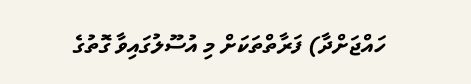ހައްޖަށްދާ) ފަރާތްތަކަށް މި އުސޫލުގައިވާ ގޮތުގެ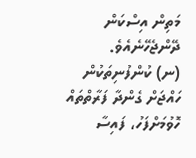މަތިން އިސްކަން ދޭންޖެހޭނެއެވެ.
(ނ) ކުންފުނިތަކުން ހައްޖަށް ގެންދާ ފަރާތްތައް ހޮވުމަށްފަހު، ފައިސާ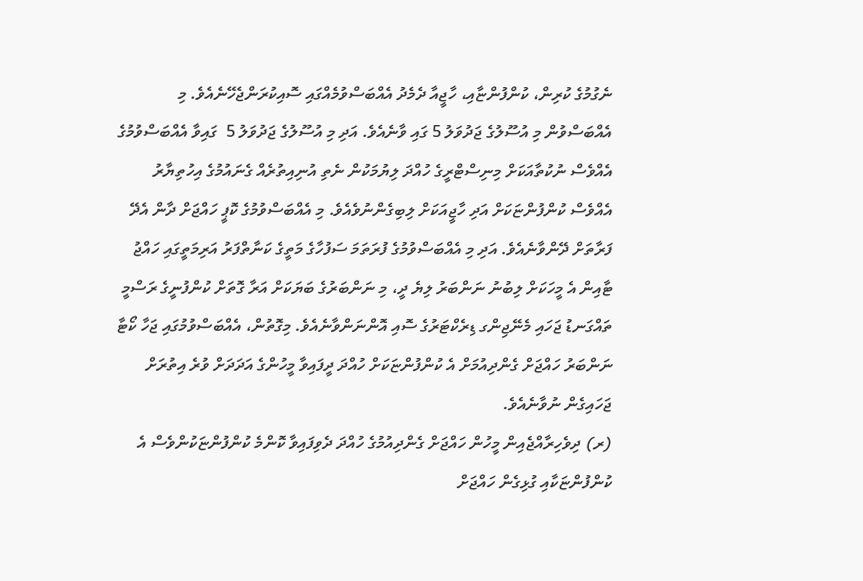ނެގުމުގެ ކުރިން، ކުންފުންޏާއި، ހާޖީއާ ދެމެދު އެއްބަސްވުމެއްގައި ސޮއިކުރަންޖެހޭނެއެވެ. މި އެއްބަސްވުން މި އުސޫލުގެ ޖަދުވަލު 5 ގައި ވާނެއެވެ. އަދި މި އުސޫލުގެ ޖަދުވަލު 5  ގައިވާ އެއްބަސްވުމުގެ އެއްވެސް ނުކުތާއަކަށް މިނިސްޓްރީގެ ހުއްދަ ލިޔުމަކުން ނެތި އުނިއިތުރެއް ގެނައުމުގެ އިހުތިޔާރު އެއްވެސް ކުންފުންޏަކަށް އަދި ހާޖީއަކަށް ލިބިގެންނުވެއެވެ. މި އެއްބަސްވުމުގެ ކޮޕީ ހައްޖަށް ދާން އެދޭ ފަރާތަށް ދޭންވާނެއެވެ. އަދި މި އެއްބަސްވުމުގެ ފުރަތަމަ ސަފުހާގެ މަތީގެ ކަނާތްފަރު އަރިމަތީގައި ހައްޖު ޓާއިން އެ މީހަކަށް ލިބުނު ނަންބަރު ލިޔެ ދީ، މި ނަންބަރުގެ ބަޔަކަށް އަރާ ގޮތަށް ކުންފުނީގެ ރަސްމީ ތައްގަނޑު ޖަހައި މެނޭޖިންގ ޑިރެކްޓަރުގެ ސޮއި އޮންނަންވާނެއެވެ. މިގޮތުން، އެއްބަސްވުމުގައި ޖަހާ ކޯޓާ ނަންބަރު ހައްޖަށް ގެންދިއުމަށް އެ ކުންފުންޏަކަށް ހުއްދަ ދީފައިވާ މީހުންގެ އަދަދަށް ވުރެ އިތުރަށް ޖަހައިގެން ނުވާނެއެވެ.
(ރ) ދިވެހިރާއްޖެއިން މީހުން ހައްޖަށް ގެންދިއުމުގެ ހުއްދަ ދެވިފައިވާ ކޮންމެ ކުންފުންޏަކުންވެސް އެ ކުންފުންޏަކާއި ގުޅިގެން ހައްޖަށް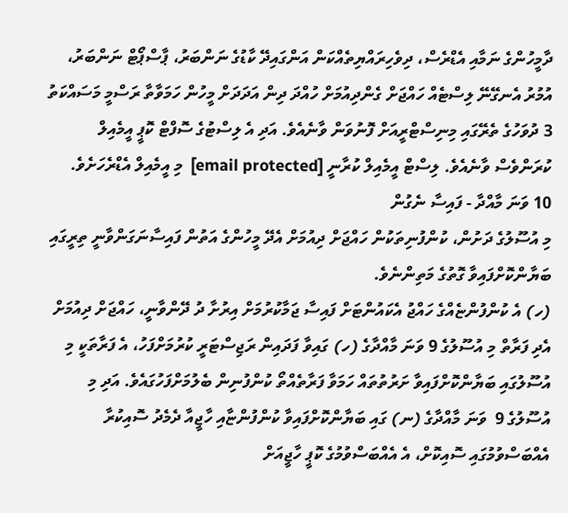ދާމީހުންގެ ނަމާއި އެޑްރެސް، ދިވެހިރައްޔިތެއްކަން އަންގައިދޭ ކާޑުގެ ނަންބަރު، ޕާސްޕޯޓް ނަންބަރު، އުމުރު އެނގޭނޭ ލިސްޓެއް ހައްޖަށް ގެންދިއުމަށް ހުއްދަ ދިން އަދަދަށް މީހުން ހަމަވާތާ ރަސްމީ މަސައްކަތު 3 ދުވަހުގެ ތެރޭގައި މިނިސްޓްރީއަށް ފޮނުވަން ވާނެއެވެ. އަދި އެ ލިސްޓުގެ ސޮފްޓް ކޮޕީ އީމެއިލް ކުރަންވެސް ވާނެއެވެ. ލިސްޓް އީމެއިލް ކުރާނީ [email protected]  މި އީމެއިލް އެޑްރެހަށެވެ.
10 ވަނަ މާއްދާ - ފައިސާ ނެގުން
މި އުސޫލުގެ ދަށުން، ކުންފުނިތަކުން ހައްޖަށް ދިއުމަށް އެދޭ މީހުންގެ އަތުން ފައިސާނަގަންވާނީ ތިރީގައި ބަޔާންކޮށްފައިވާ ގޮތުގެ މަތިންނެވެ.
(ހ) އެ ކުންފުންޏެއްގެ ހައްޖު އެކައުންޓަށް ފައިސާ ޖަމާކުރުމަށް އިރުށާ ދު ދޭންވާނީ، ހައްޖަށް ދިއުމަށް އެދި ފަރާތް މި އުސޫލުގެ 9 ވަނަ މާއްދާގެ (ހ) ގައިވާ ފަދައިން ރަޖިސްޓަރީ ކުރުމަށްފަހު، އެ ފަރާތަކީ މި އުސޫލުގައި ބަޔާންކޮށްފައިވާ ށަރުތުތައް ހަމަވާ ފަރާތެއްތޯ ކުންފުނިން ބެލުމަށްފަހުގައެވެ. އަދި މި އުސޫލުގެ 9  ވަނަ މާއްދާގެ (ނ) ގައި ބަޔާންކޮށްފައިވާ ކުންފުންޏާއި ހާޖީއާ ދެމެދު ސޮއިކުރާ އެއްބަސްވުމުގައި ސޮއިކޮށް، އެ އެއްބަސްވުމުގެ ކޮޕީ ހާޖީއަށް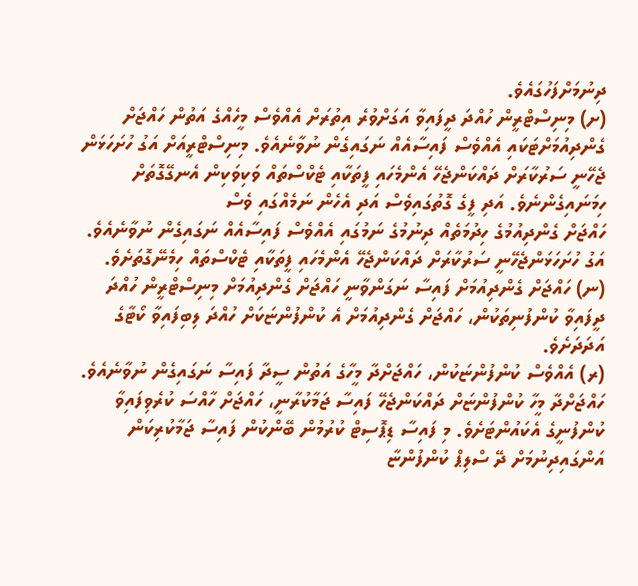ދިނުމަށްފަހުގައެވެ.
(ށ) މިނިސްޓްރީން ހުއްދަ ދީފައިވާ އަގަށްވުރެ އިތުރަށް އެއްވެސް މީހެއްގެ އަތުން ހައްޖަށް ގެންދިއުމަށްޓަކައި އެއްވެސް ފައިސާއެއް ނަގައިގެން ނުވާނެއެވެ. މިނިސްޓްރީއަށް އަގު ހުށަހަޅަން ޖެހޭނީ ސަރުކާރަށް ދައްކަންޖެހޭ އެންމެހައި ފީތަކާއި ޓެކްސްތައް ވަކިވަކިން އެނގޭގޮތަށް ހިމަނައިގެންނެވެ. އަދި ފީގެ ގޮތުގައިވެސް އަދި އެހެން ނަމެއްގައި ވެސް
ހައްޖަށް ގެންދިއުމުގެ ހިދުމަތެއް ދިނުމުގެ ނަމުގައި އެއްވެސް ފައިސާއެއް ނަގައިގެން ނުވާނެއެވެ. އަގު ހުށަހަޅަންޖެހޭނީ ސަރުކާރަށް ދައްކަންޖެހޭ އެންމެހައި ފީތަކާއި ޓެކްސްތައް ހިމެނޭގޮތަށެވެ.
(ނ) ހައްޖަށް ގެންދިއުމަށް ފައިސާ ނަގަންވާނީ ހައްޖަށް ގެންދިއުމަށް މިނިސްޓްރީން ހުއްދަ ދީފައިވާ ކުންފުނިތަކުން، ހައްޖަށް ގެންދިއުމަށް އެ ކުންފުންޏަކަށް ހުއްދަ ލިބިފައިވާ ކޯޓާގެ އަދަދަށެވެ.
(ރ) އެއްވެސް ކުންފުންޏަކުން، ހައްޖަށްދާ މީހާގެ އަތުން ސީދާ ފައިސާ ނަގައިގެން ނުވާނެއެވެ. ހައްޖަށްދާ މީހާ ކުންފުންޏަށް ދައްކަންޖެހޭ ފައިސާ ޖަމާކުރާނީ، ހައްޖަށް ހާއްސަ ކުރެވިފައިވާ ކުންފުނީގެ އެކައުންޓަށެވެ. މި ފައިސާ ޑިޕޮސިޓް ކުރުމުން ބޭންކުން ފައިސާ ޖަމާކުރިކަން އަންގައިދިނުމަށް ދޭ ސްލިޕް ކުންފުންޏާ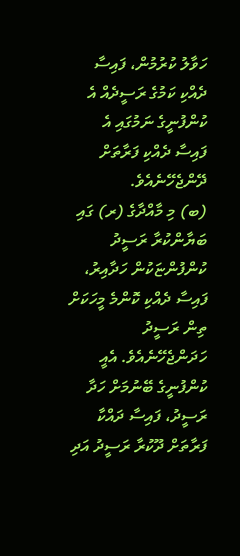ހަވާލު ކުރުމުން، ފައިސާ ދެއްކި ކަމުގެ ރަސީދެއް އެ ކުންފުނީގެ ނަމުގައި އެ ފައިސާ ދެއްކި ފަރާތަށް ދޭންޖެހޭނެއެވެ.
(ބ) މި މާއްދާގެ (ރ) ގައި ބަޔާންކުރާ ރަސީދު ކުންފުންޏަކުން ހަދާއިރު، ފައިސާ ދެއްކި ކޮންމެ މީހަކަށް ތިން ރަސީދު ހަދަންޖެހޭނެއެވެ. އެއީ ކުންފުނީގެ ބޭނުމަށް ހަދާ ރަސީދު، ފައިސާ ދައްކާ ފަރާތަށް ދޫކުރާ ރަސީދު އަދި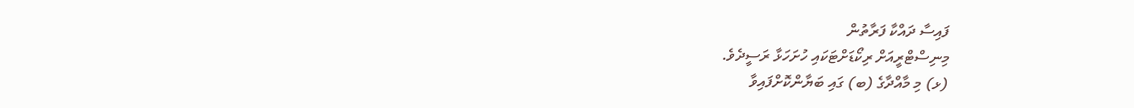ފައިސާ ދައްކާ ފަރާތުން
މިނިސްޓްރީއަށް ރިކޯޑަށްޓަކައި ހުށަހަޅާ ރަސީދެވެ.
(ޅ) މި މާއްދާގެ (ބ) ގައި ބަޔާންކޮށްފައިވާ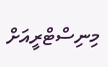މިނިސްޓްރީއަށް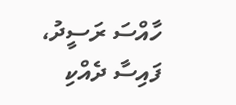ހާއްސަ ރަސީދު، ފައިސާ ދެއްކި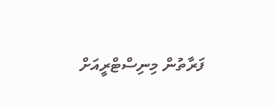ފަރާތުން މިނިސްޓްރީއަށް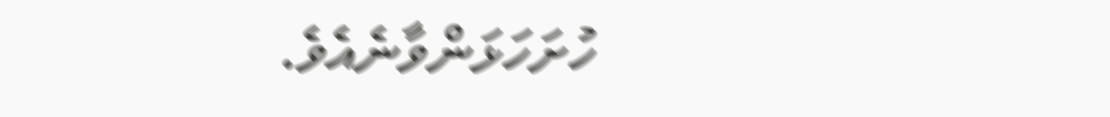ހުށަހަޅަންވާނެއެވެ.